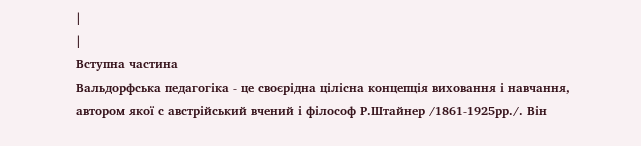|
|
Вступна частина
Вальдорфська педагогіка - це своєрідна цілісна концепція виховання і навчання, автором якої с австрійський вчений і філософ Р.Штайнер /1861-1925рр./. Він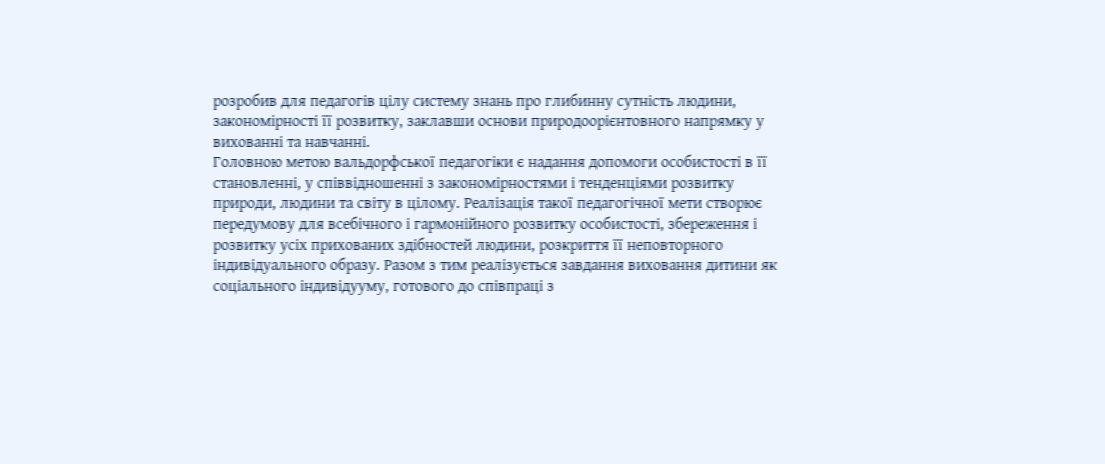розробив для педагогів цілу систему знань про глибинну сутність людини, закономірності її розвитку, заклавши основи природоорієнтовного напрямку у вихованні та навчанні.
Головною метою вальдорфської педагогіки є надання допомоги особистості в її становленні, у співвідношенні з закономірностями і тенденціями розвитку природи, людини та світу в цілому. Реалізація такої педагогічної мети створює передумову для всебічного і гармонійного розвитку особистості, збереження і розвитку усіх прихованих здібностей людини, розкриття її неповторного індивідуального образу. Разом з тим реалізується завдання виховання дитини як соціального індивідууму, готового до співпраці з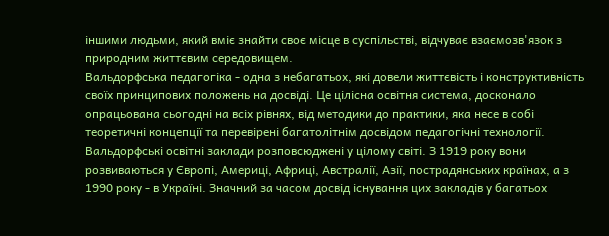іншими людьми, який вміє знайти своє місце в суспільстві, відчуває взаємозв'язок з природним життєвим середовищем.
Вальдорфська педагогіка - одна з небагатьох, які довели життєвість і конструктивність своїх принципових положень на досвіді. Це цілісна освітня система, досконало опрацьована сьогодні на всіх рівнях, від методики до практики, яка несе в собі теоретичні концепції та перевірені багатолітнім досвідом педагогічні технології. Вальдорфські освітні заклади розповсюджені у цілому світі. З 1919 року вони розвиваються у Європі, Америці, Африці, Австралії, Азії, пострадянських країнах, а з 1990 року - в Україні. Значний за часом досвід існування цих закладів у багатьох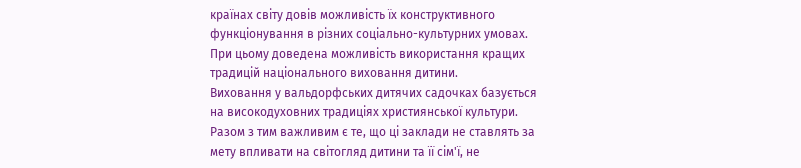країнах світу довів можливість їх конструктивного функціонування в різних соціально-культурних умовах. При цьому доведена можливість використання кращих традицій національного виховання дитини.
Виховання у вальдорфських дитячих садочках базується на високодуховних традиціях християнської культури. Разом з тим важливим є те, що ці заклади не ставлять за мету впливати на світогляд дитини та її сім'ї, не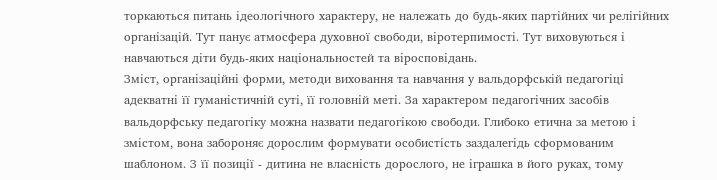торкаються питань ідеологічного характеру, не належать до будь-яких партійних чи релігійних організацій. Тут панує атмосфера духовної свободи, віротерпимості. Тут виховуються і навчаються діти будь-яких національностей та віросповідань.
Зміст, організаційні форми, методи виховання та навчання у вальдорфській педагогіці адекватні її гуманістичній суті, її головній меті. За характером педагогічних засобів вальдорфську педагогіку можна назвати педагогікою свободи. Глибоко етична за метою і змістом, вона забороняє дорослим формувати особистість заздалегідь сформованим шаблоном. З її позиції - дитина не власність дорослого, не іграшка в його руках, тому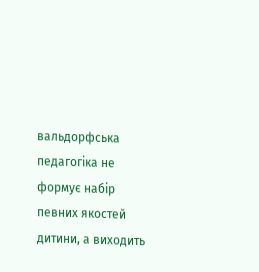вальдорфська педагогіка не формує набір певних якостей дитини, а виходить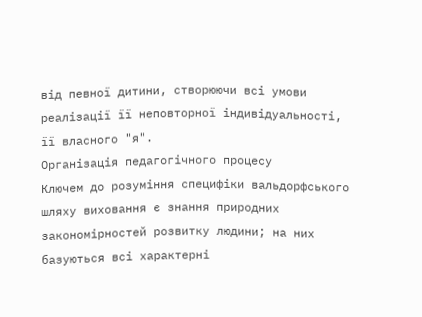від певної дитини, створюючи всі умови реалізації її неповторної індивідуальності, її власного "я".
Організація педагогічного процесу
Ключем до розуміння специфіки вальдорфського шляху виховання є знання природних закономірностей розвитку людини; на них базуються всі характерні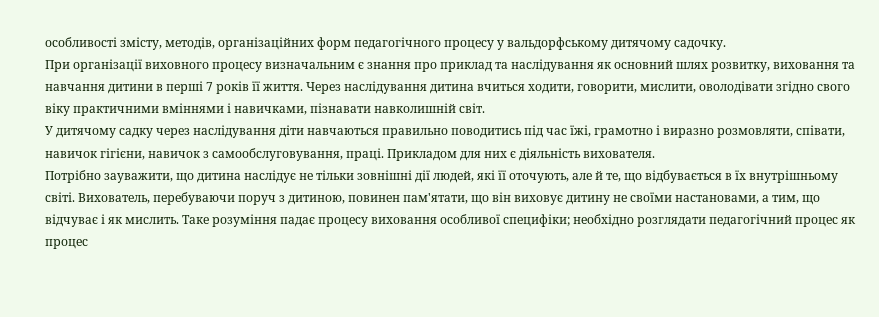особливості змісту, методів, організаційних форм педагогічного процесу у вальдорфському дитячому садочку.
При організації виховного процесу визначальним є знання про приклад та наслідування як основний шлях розвитку, виховання та навчання дитини в перші 7 років її життя. Через наслідування дитина вчиться ходити, говорити, мислити, оволодівати згідно свого віку практичними вміннями і навичками, пізнавати навколишній світ.
У дитячому садку через наслідування діти навчаються правильно поводитись під час їжі, грамотно і виразно розмовляти, співати, навичок гігієни, навичок з самообслуговування, праці. Прикладом для них є діяльність вихователя.
Потрібно зауважити, що дитина наслідує не тільки зовнішні дії людей, які її оточують, але й те, що відбувається в їх внутрішньому світі. Вихователь, перебуваючи поруч з дитиною, повинен пам'ятати, що він виховує дитину не своїми настановами, а тим, що відчуває і як мислить. Таке розуміння падає процесу виховання особливої специфіки; необхідно розглядати педагогічний процес як процес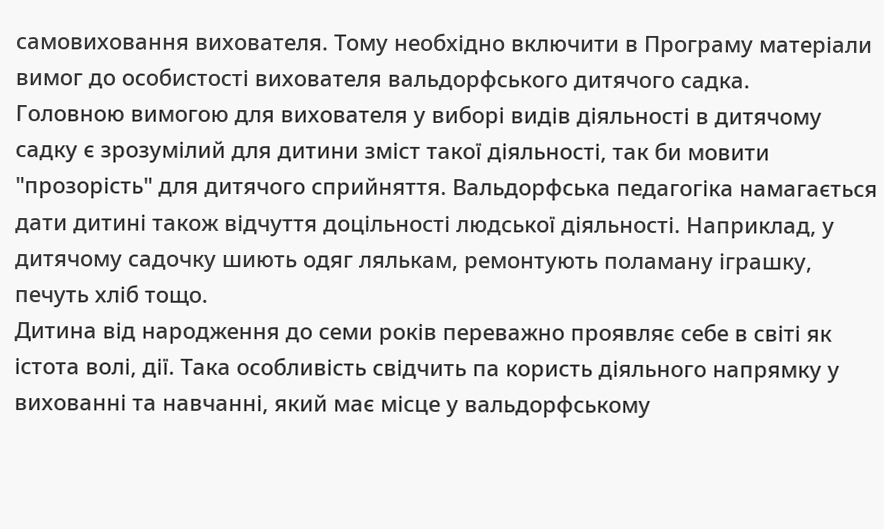самовиховання вихователя. Тому необхідно включити в Програму матеріали вимог до особистості вихователя вальдорфського дитячого садка.
Головною вимогою для вихователя у виборі видів діяльності в дитячому садку є зрозумілий для дитини зміст такої діяльності, так би мовити "прозорість" для дитячого сприйняття. Вальдорфська педагогіка намагається дати дитині також відчуття доцільності людської діяльності. Наприклад, у дитячому садочку шиють одяг лялькам, ремонтують поламану іграшку, печуть хліб тощо.
Дитина від народження до семи років переважно проявляє себе в світі як істота волі, дії. Така особливість свідчить па користь діяльного напрямку у вихованні та навчанні, який має місце у вальдорфському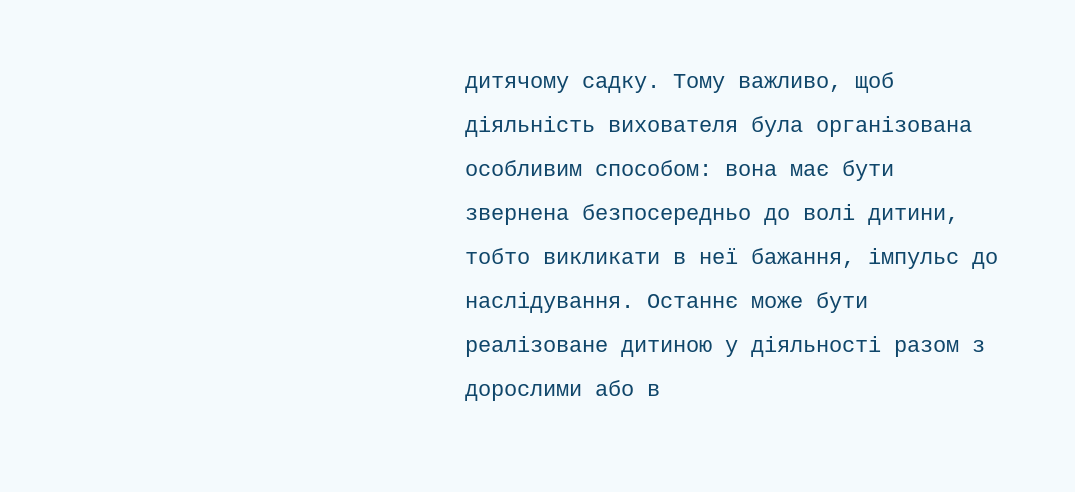дитячому садку. Тому важливо, щоб діяльність вихователя була організована особливим способом: вона має бути звернена безпосередньо до волі дитини, тобто викликати в неї бажання, імпульс до наслідування. Останнє може бути реалізоване дитиною у діяльності разом з дорослими або в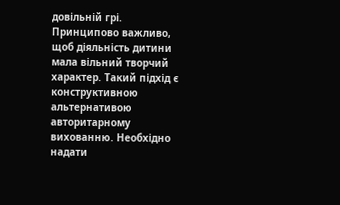довільній грі.
Принципово важливо, щоб діяльність дитини мала вільний творчий характер. Такий підхід є конструктивною альтернативою авторитарному вихованню. Необхідно надати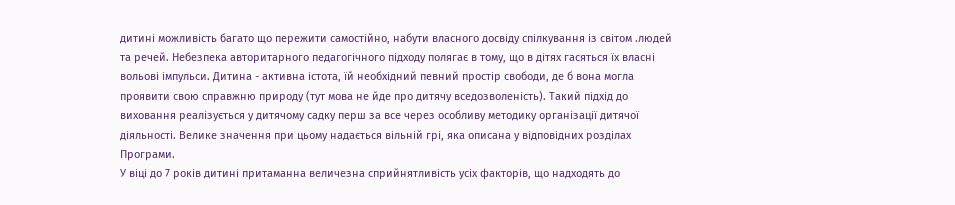дитині можливість багато що пережити самостійно, набути власного досвіду спілкування із світом .людей та речей. Небезпека авторитарного педагогічного підходу полягає в тому, що в дітях гасяться їх власні вольові імпульси. Дитина - активна істота, їй необхідний певний простір свободи, де б вона могла проявити свою справжню природу (тут мова не йде про дитячу вседозволеність). Такий підхід до виховання реалізується у дитячому садку перш за все через особливу методику організації дитячої діяльності. Велике значення при цьому надається вільній грі, яка описана у відповідних розділах Програми.
У віці до 7 років дитині притаманна величезна сприйнятливість усіх факторів, що надходять до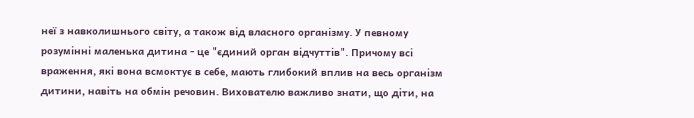неї з навколишнього світу, а також від власного організму. У певному розумінні маленька дитина - це "єдиний орган відчуттів". Причому всі враження, які вона всмоктує в себе, мають глибокий вплив на весь організм дитини, навіть на обмін речовин. Вихователю важливо знати, що діти, на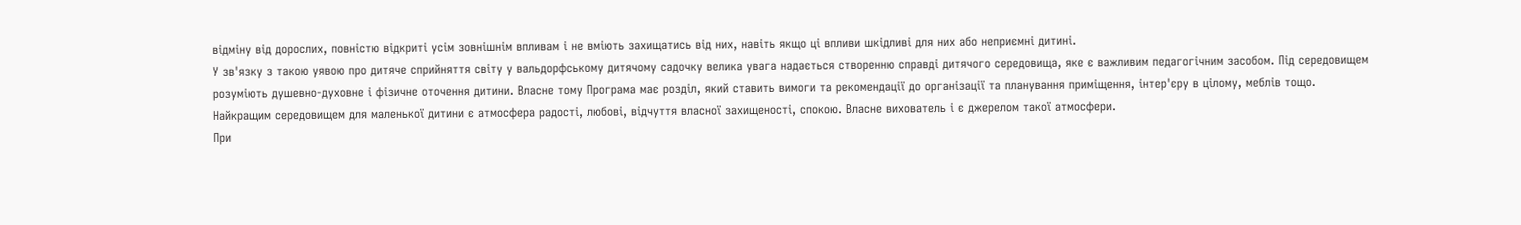відміну від дорослих, повністю відкриті усім зовнішнім впливам і не вміють захищатись від них, навіть якщо ці впливи шкідливі для них або неприємні дитині.
У зв'язку з такою уявою про дитяче сприйняття світу у вальдорфському дитячому садочку велика увага надається створенню справді дитячого середовища, яке є важливим педагогічним засобом. Під середовищем розуміють душевно-духовне і фізичне оточення дитини. Власне тому Програма має розділ, який ставить вимоги та рекомендації до організації та планування приміщення, інтер'єру в цілому, меблів тощо.
Найкращим середовищем для маленької дитини є атмосфера радості, любові, відчуття власної захищеності, спокою. Власне вихователь і є джерелом такої атмосфери.
При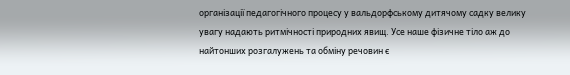організації педагогічного процесу у вальдорфському дитячому садку велику увагу надають ритмічності природних явищ. Усе наше фізичне тіло аж до найтонших розгалужень та обміну речовин є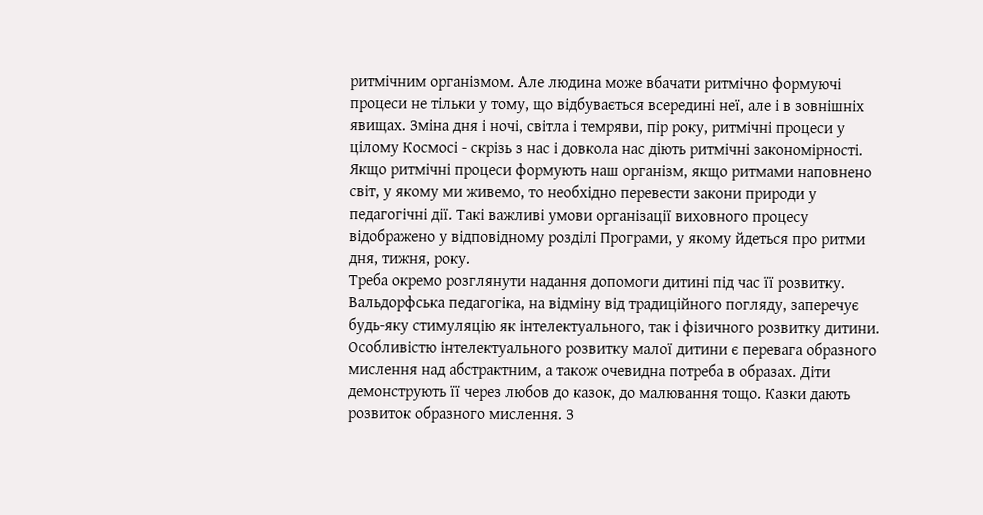ритмічним організмом. Але людина може вбачати ритмічно формуючі процеси не тільки у тому, що відбувається всередині неї, але і в зовнішніх явищах. Зміна дня і ночі, світла і темряви, пір року, ритмічні процеси у цілому Космосі - скрізь з нас і довкола нас діють ритмічні закономірності. Якщо ритмічні процеси формують наш організм, якщо ритмами наповнено світ, у якому ми живемо, то необхідно перевести закони природи у педагогічні дії. Такі важливі умови організації виховного процесу відображено у відповідному розділі Програми, у якому йдеться про ритми дня, тижня, року.
Треба окремо розглянути надання допомоги дитині під час її розвитку. Вальдорфська педагогіка, на відміну від традиційного погляду, заперечує будь-яку стимуляцію як інтелектуального, так і фізичного розвитку дитини.
Особливістю інтелектуального розвитку малої дитини є перевага образного мислення над абстрактним, а також очевидна потреба в образах. Діти демонструють її через любов до казок, до малювання тощо. Казки дають розвиток образного мислення. З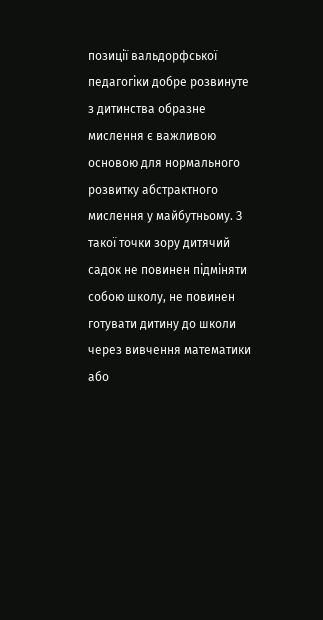позиції вальдорфської педагогіки добре розвинуте з дитинства образне мислення є важливою основою для нормального розвитку абстрактного мислення у майбутньому. З такої точки зору дитячий садок не повинен підміняти собою школу, не повинен готувати дитину до школи через вивчення математики або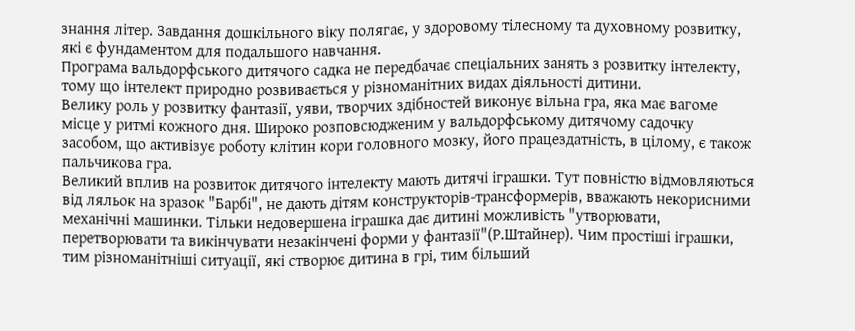знання літер. Завдання дошкільного віку полягає, у здоровому тілесному та духовному розвитку, які є фундаментом для подальшого навчання.
Програма вальдорфського дитячого садка не передбачає спеціальних занять з розвитку інтелекту, тому що інтелект природно розвивається у різноманітних видах діяльності дитини.
Велику роль у розвитку фантазії, уяви, творчих здібностей виконує вільна гра, яка має вагоме місце у ритмі кожного дня. Широко розповсюдженим у вальдорфському дитячому садочку засобом, що активізує роботу клітин кори головного мозку, його працездатність, в цілому, є також пальчикова гра.
Великий вплив на розвиток дитячого інтелекту мають дитячі іграшки. Тут повністю відмовляються від ляльок на зразок "Барбі", не дають дітям конструкторів-трансформерів, вважають некорисними механічні машинки. Тільки недовершена іграшка дає дитині можливість "утворювати, перетворювати та викінчувати незакінчені форми у фантазії"(Р.Штайнер). Чим простіші іграшки, тим різноманітніші ситуації, які створює дитина в грі, тим більший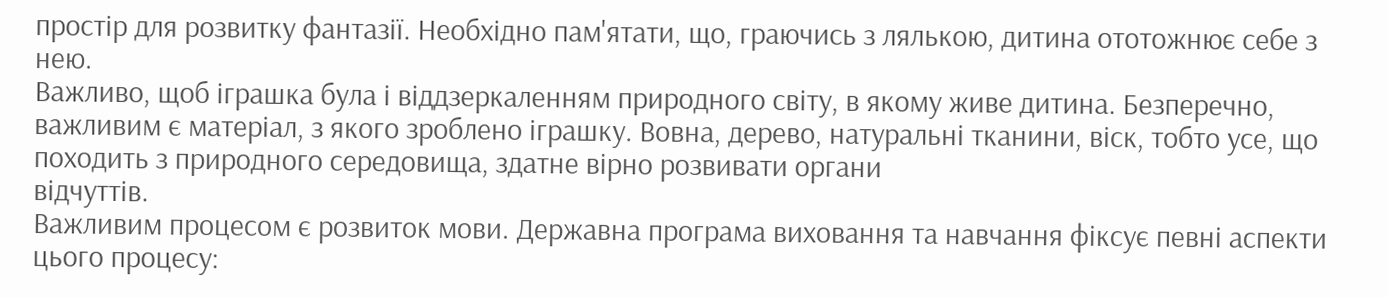простір для розвитку фантазії. Необхідно пам'ятати, що, граючись з лялькою, дитина ототожнює себе з нею.
Важливо, щоб іграшка була і віддзеркаленням природного світу, в якому живе дитина. Безперечно, важливим є матеріал, з якого зроблено іграшку. Вовна, дерево, натуральні тканини, віск, тобто усе, що походить з природного середовища, здатне вірно розвивати органи
відчуттів.
Важливим процесом є розвиток мови. Державна програма виховання та навчання фіксує певні аспекти цього процесу: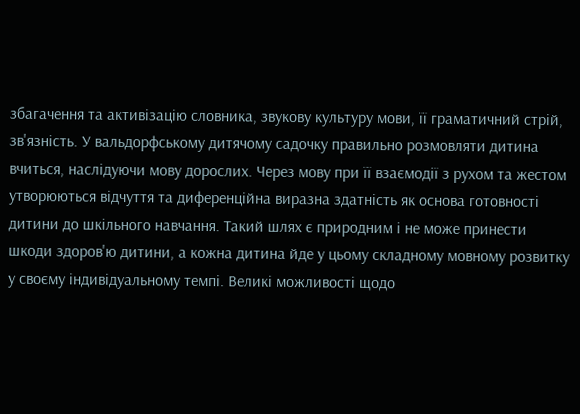збагачення та активізацію словника, звукову культуру мови, її граматичний стрій, зв'язність. У вальдорфському дитячому садочку правильно розмовляти дитина вчиться, наслідуючи мову дорослих. Через мову при її взаємодії з рухом та жестом утворюються відчуття та диференційна виразна здатність як основа готовності дитини до шкільного навчання. Такий шлях є природним і не може принести шкоди здоров'ю дитини, а кожна дитина йде у цьому складному мовному розвитку у своєму індивідуальному темпі. Великі можливості щодо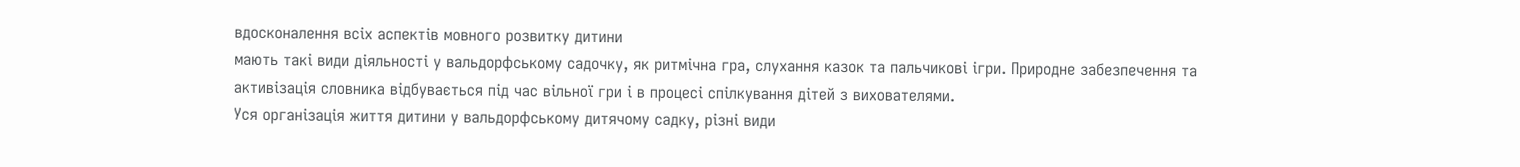вдосконалення всіх аспектів мовного розвитку дитини
мають такі види діяльності у вальдорфському садочку, як ритмічна гра, слухання казок та пальчикові ігри. Природне забезпечення та активізація словника відбувається під час вільної гри і в процесі спілкування дітей з вихователями.
Уся організація життя дитини у вальдорфському дитячому садку, різні види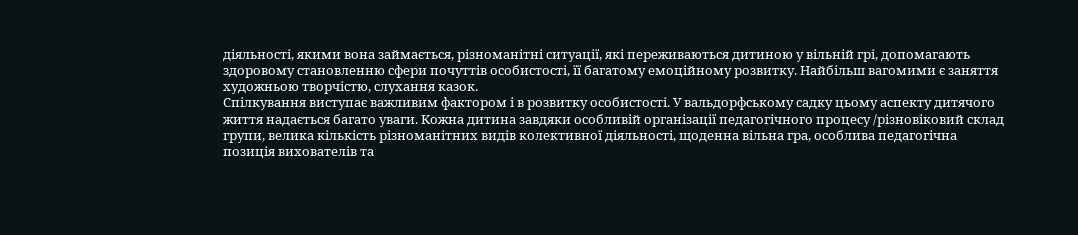діяльності, якими вона займається, різноманітні ситуації, які переживаються дитиною у вільній грі, допомагають здоровому становленню сфери почуттів особистості, її багатому емоційному розвитку. Найбільш вагомими є заняття художньою творчістю, слухання казок.
Спілкування виступає важливим фактором і в розвитку особистості. У вальдорфському садку цьому аспекту дитячого життя надається багато уваги. Кожна дитина завдяки особливій організації педагогічного процесу /різновіковий склад групи, велика кількість різноманітних видів колективної діяльності, щоденна вільна гра, особлива педагогічна позиція вихователів та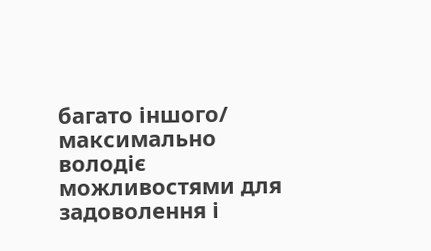багато іншого/ максимально володіє можливостями для задоволення і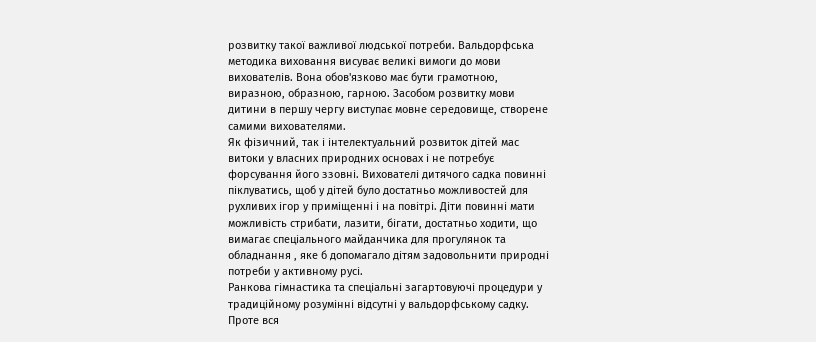розвитку такої важливої людської потреби. Вальдорфська методика виховання висуває великі вимоги до мови вихователів. Вона обов'язково має бути грамотною, виразною, образною, гарною. Засобом розвитку мови дитини в першу чергу виступає мовне середовище, створене самими вихователями.
Як фізичний, так і інтелектуальний розвиток дітей мас витоки у власних природних основах і не потребує форсування його ззовні. Вихователі дитячого садка повинні піклуватись, щоб у дітей було достатньо можливостей для рухливих ігор у приміщенні і на повітрі. Діти повинні мати можливість стрибати, лазити, бігати, достатньо ходити, що вимагає спеціального майданчика для прогулянок та обладнання , яке б допомагало дітям задовольнити природні потреби у активному русі.
Ранкова гімнастика та спеціальні загартовуючі процедури у традиційному розумінні відсутні у вальдорфському садку. Проте вся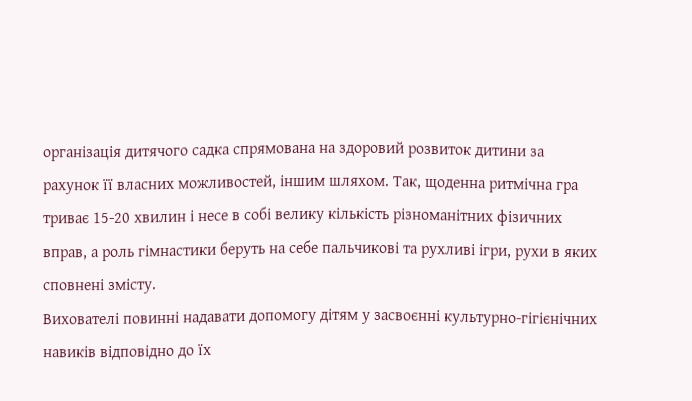організація дитячого садка спрямована на здоровий розвиток дитини за рахунок її власних можливостей, іншим шляхом. Так, щоденна ритмічна гра триває 15-20 хвилин і несе в собі велику кількість різноманітних фізичних вправ, а роль гімнастики беруть на себе пальчикові та рухливі ігри, рухи в яких сповнені змісту.
Вихователі повинні надавати допомогу дітям у засвоєнні культурно-гігієнічних навиків відповідно до їх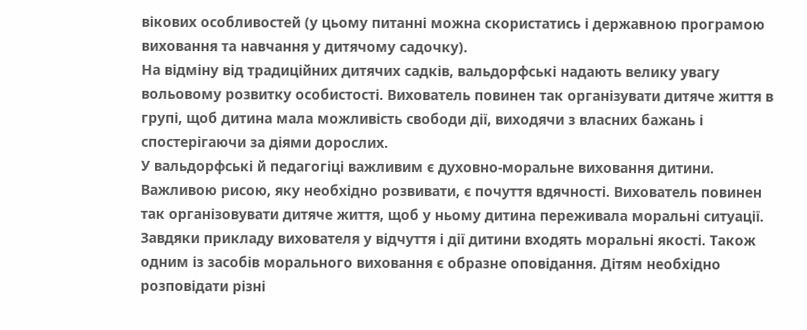вікових особливостей (у цьому питанні можна скористатись і державною програмою виховання та навчання у дитячому садочку).
На відміну від традиційних дитячих садків, вальдорфські надають велику увагу вольовому розвитку особистості. Вихователь повинен так організувати дитяче життя в групі, щоб дитина мала можливість свободи дії, виходячи з власних бажань і спостерігаючи за діями дорослих.
У вальдорфські й педагогіці важливим є духовно-моральне виховання дитини. Важливою рисою, яку необхідно розвивати, є почуття вдячності. Вихователь повинен так організовувати дитяче життя, щоб у ньому дитина переживала моральні ситуації. Завдяки прикладу вихователя у відчуття і дії дитини входять моральні якості. Також одним із засобів морального виховання є образне оповідання. Дітям необхідно розповідати різні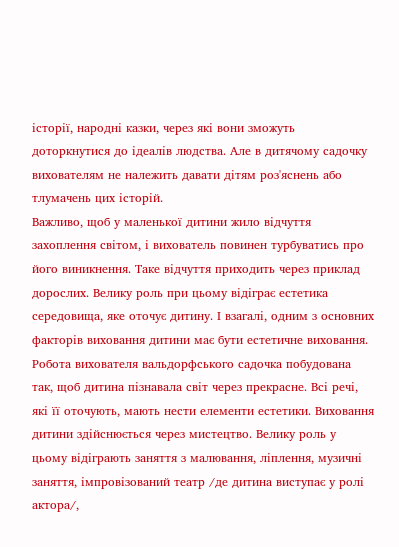історії, народні казки, через які вони зможуть доторкнутися до ідеалів людства. Але в дитячому садочку вихователям не належить давати дітям роз'яснень або тлумачень цих історій.
Важливо, щоб у маленької дитини жило відчуття захоплення світом, і вихователь повинен турбуватись про його виникнення. Таке відчуття приходить через приклад дорослих. Велику роль при цьому відіграє естетика середовища, яке оточує дитину. І взагалі, одним з основних факторів виховання дитини має бути естетичне виховання.
Робота вихователя вальдорфського садочка побудована так, щоб дитина пізнавала світ через прекрасне. Всі речі, які її оточують, мають нести елементи естетики. Виховання дитини здійснюється через мистецтво. Велику роль у цьому відіграють заняття з малювання, ліплення, музичні заняття, імпровізований театр /де дитина виступає у ролі актора/,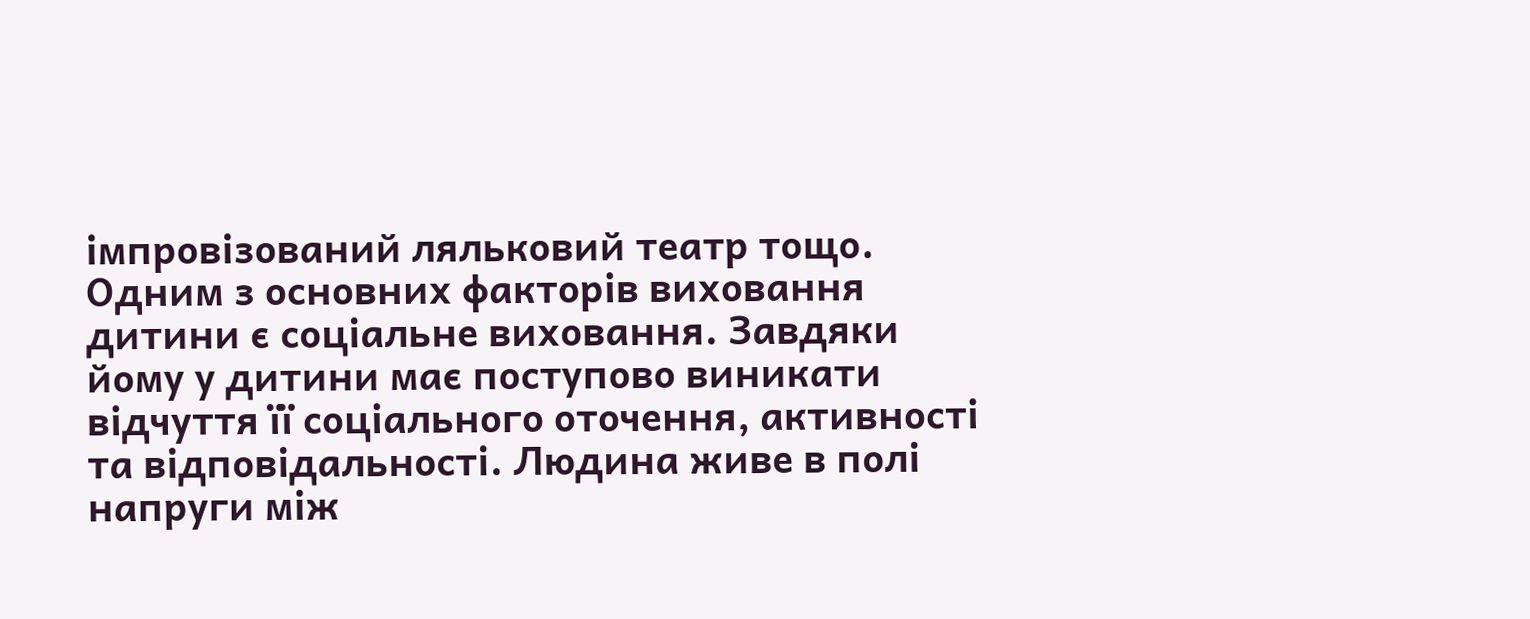імпровізований ляльковий театр тощо.
Одним з основних факторів виховання дитини є соціальне виховання. Завдяки йому у дитини має поступово виникати відчуття її соціального оточення, активності та відповідальності. Людина живе в полі напруги між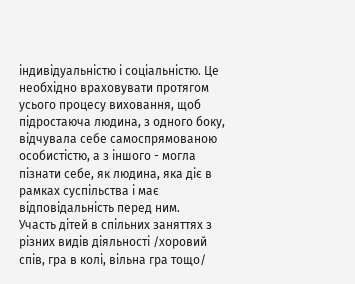індивідуальністю і соціальністю. Це необхідно враховувати протягом усього процесу виховання, щоб підростаюча людина, з одного боку, відчувала себе самоспрямованою особистістю, а з іншого - могла пізнати себе, як людина, яка діє в рамках суспільства і має відповідальність перед ним.
Участь дітей в спільних заняттях з різних видів діяльності /хоровий спів, гра в колі, вільна гра тощо/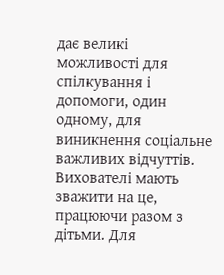дає великі можливості для спілкування і допомоги, один одному, для виникнення соціальне важливих відчуттів. Вихователі мають зважити на це, працюючи разом з дітьми. Для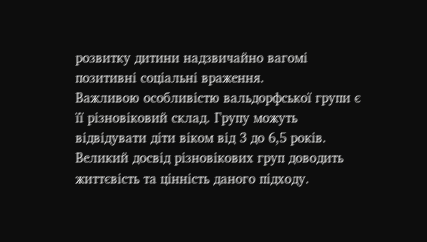розвитку дитини надзвичайно вагомі позитивні соціальні враження.
Важливою особливістю вальдорфської групи є її різновіковий склад. Групу можуть відвідувати діти віком від 3 до 6,5 років. Великий досвід різновікових груп доводить життєвість та цінність даного підходу.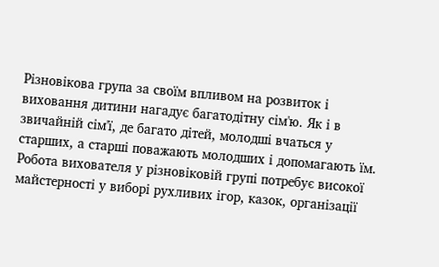Різновікова група за своїм впливом на розвиток і виховання дитини нагадує багатодітну сім'ю. Як і в звичайній сім'ї, де багато дітей, молодші вчаться у старших, а старші поважають молодших і допомагають їм.
Робота вихователя у різновіковій групі потребує високої майстерності у виборі рухливих ігор, казок, організації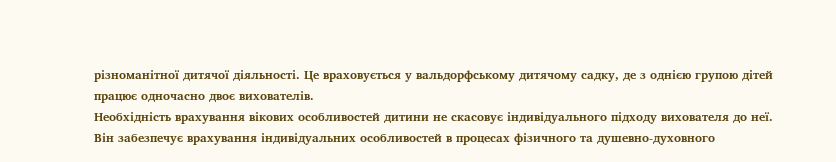різноманітної дитячої діяльності. Це враховується у вальдорфському дитячому садку, де з однією групою дітей працює одночасно двоє вихователів.
Необхідність врахування вікових особливостей дитини не скасовує індивідуального підходу вихователя до неї. Він забезпечує врахування індивідуальних особливостей в процесах фізичного та душевно-духовного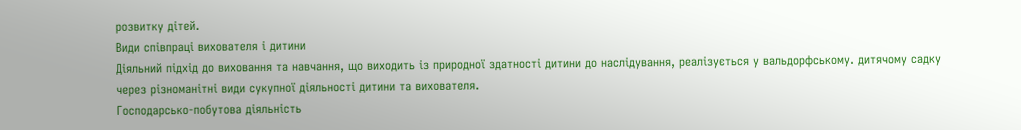розвитку дітей.
Види співпраці вихователя і дитини
Діяльний підхід до виховання та навчання, що виходить із природної здатності дитини до наслідування, реалізується у вальдорфському. дитячому садку через різноманітні види сукупної діяльності дитини та вихователя.
Господарсько-побутова діяльність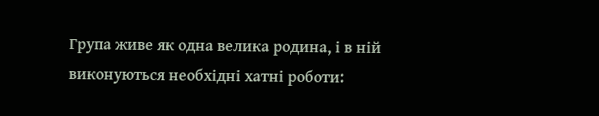Група живе як одна велика родина, і в ній виконуються необхідні хатні роботи: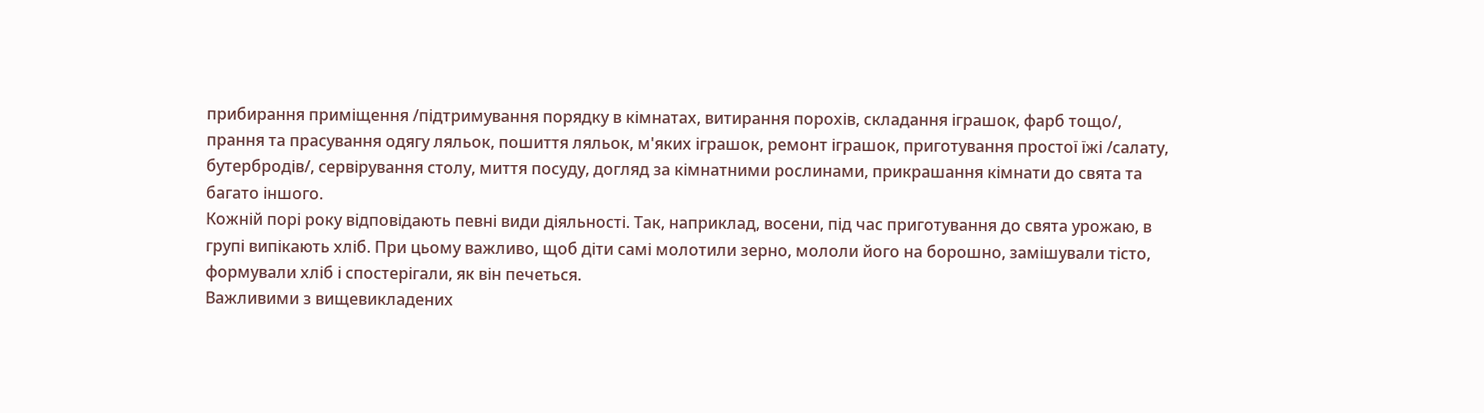прибирання приміщення /підтримування порядку в кімнатах, витирання порохів, складання іграшок, фарб тощо/, прання та прасування одягу ляльок, пошиття ляльок, м'яких іграшок, ремонт іграшок, приготування простої їжі /салату, бутербродів/, сервірування столу, миття посуду, догляд за кімнатними рослинами, прикрашання кімнати до свята та багато іншого.
Кожній порі року відповідають певні види діяльності. Так, наприклад, восени, під час приготування до свята урожаю, в групі випікають хліб. При цьому важливо, щоб діти самі молотили зерно, мололи його на борошно, замішували тісто, формували хліб і спостерігали, як він печеться.
Важливими з вищевикладених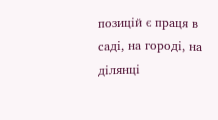позицій є праця в саді, на городі, на ділянці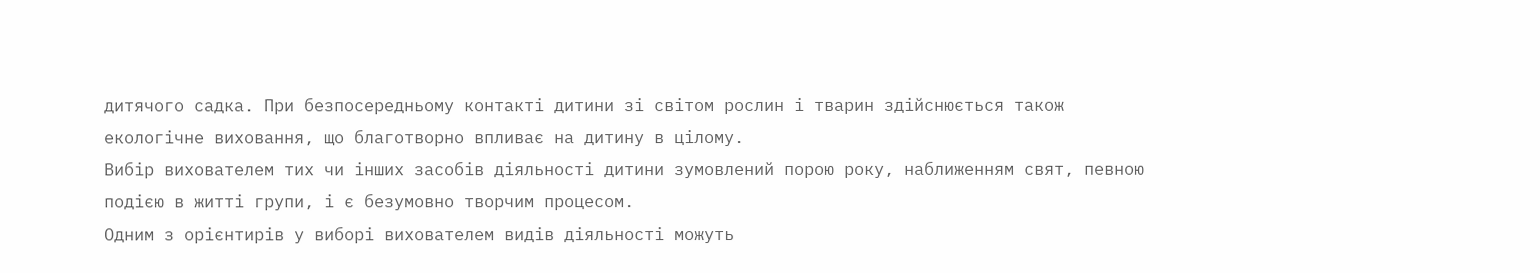дитячого садка. При безпосередньому контакті дитини зі світом рослин і тварин здійснюється також екологічне виховання, що благотворно впливає на дитину в цілому.
Вибір вихователем тих чи інших засобів діяльності дитини зумовлений порою року, наближенням свят, певною подією в житті групи, і є безумовно творчим процесом.
Одним з орієнтирів у виборі вихователем видів діяльності можуть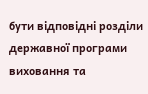бути відповідні розділи державної програми виховання та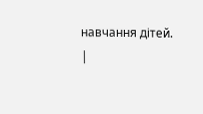навчання дітей.
|